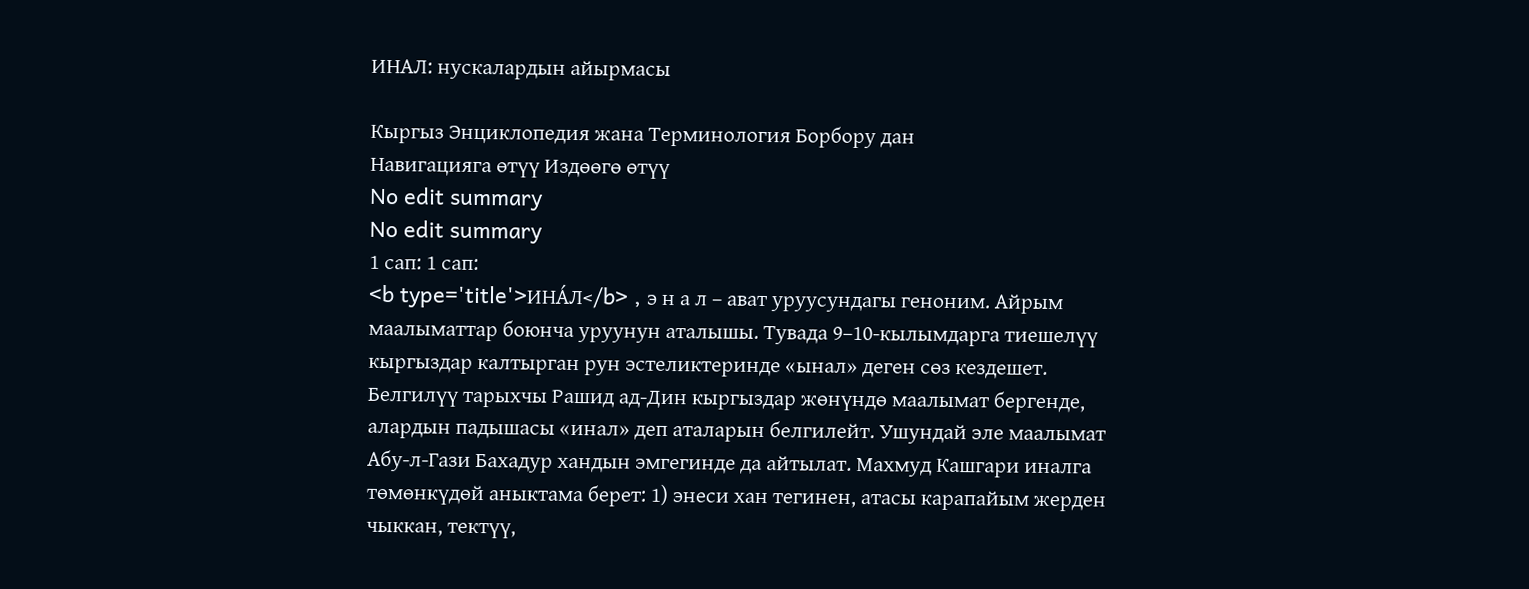ИНАЛ: нускалардын айырмасы

Кыргыз Энциклопедия жана Терминология Борбору дан
Навигацияга өтүү Издөөгө өтүү
No edit summary
No edit summary
1 сап: 1 сап:
<b type='title'>ИНА́Л</b> , э н а л – ават уруусундагы геноним. Айрым маалыматтар боюнча уруунун аталышы. Тувада 9–10-кылымдарга тиешелүү кыргыздар калтырган рун эстеликтеринде «ынал» деген сөз кездешет. Белгилүү тарыхчы Рашид ад-Дин кыргыздар жөнүндө маалымат бергенде, алардын падышасы «инал» деп аталарын белгилейт. Ушундай эле маалымат Абу-л-Гази Бахадур хандын эмгегинде да айтылат. Махмуд Кашгари иналга төмөнкүдөй аныктама берет: 1) энеси хан тегинен, атасы карапайым жерден чыккан, тектүү,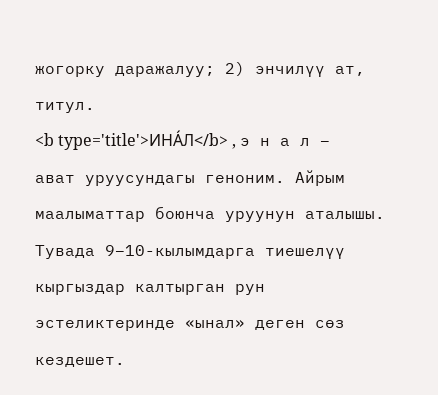жогорку даражалуу; 2) энчилүү ат, титул.
<b type='title'>ИНА́Л</b> , э н а л – ават уруусундагы геноним. Айрым маалыматтар боюнча уруунун аталышы. Тувада 9–10-кылымдарга тиешелүү кыргыздар калтырган рун эстеликтеринде «ынал» деген сөз кездешет.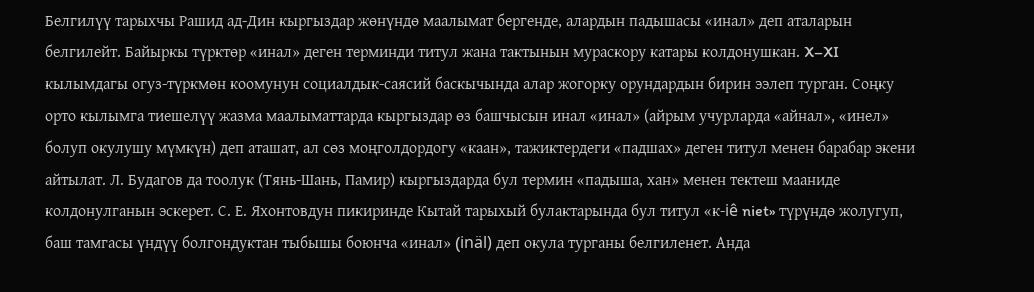Белгилүү тарыхчы Рашид ад-Дин кыргыздар жөнүндө маалымат бергенде, алардын падышасы «инал» деп аталарын белгилейт. Байыркы түрктөр «инал» деген терминди титул жана тактынын мураскору катары колдонушкан. X–XI кылымдагы огуз-түркмөн коомунун социалдык-саясий баскычында алар жогорку орундардын бирин ээлеп турган. Соңку орто кылымга тиешелүү жазма маалыматтарда кыргыздар өз башчысын инал «инал» (айрым учурларда «айнал», «инел» болуп окулушу мүмкүн) деп аташат, ал сөз моңголдордогу «каан», тажиктердеги «падшах» деген титул менен барабар экени айтылат. Л. Будагов да тоолук (Тянь-Шань, Памир) кыргыздарда бул термин «падыша, хан» менен тектеш мааниде колдонулганын эскерет. С. Е. Яхонтовдун пикиринде Кытай тарыхый булактарында бул титул «к-iê niet» түрүндө жолугуп, баш тамгасы үндүү болгондуктан тыбышы боюнча «инал» (inäl) деп окула турганы белгиленет. Анда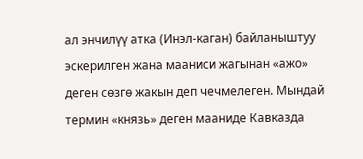ал энчилүү атка (Инэл-каган) байланыштуу эскерилген жана мааниси жагынан «ажо» деген сөзгө жакын деп чечмелеген. Мындай термин «князь» деген мааниде Кавказда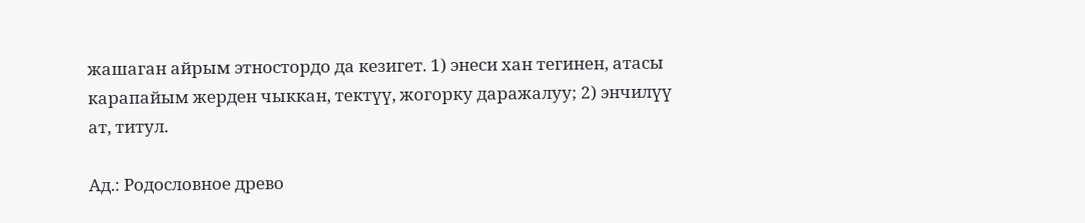жашаган айрым этностордо да кезигет. 1) энеси хан тегинен, атасы карапайым жерден чыккан, тектүү, жогорку даражалуу; 2) энчилүү ат, титул.

Ад.: Родословное древо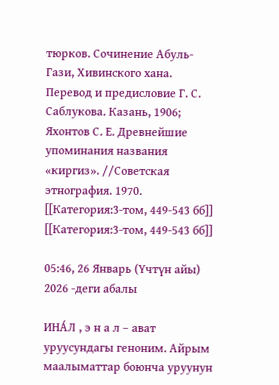тюрков. Сочинение Абуль-Гази, Хивинского хана. Перевод и предисловие Г. С. Саблукова. Казань, 1906; Яхонтов С. Е. Древнейшие упоминания названия «киргиз». //Советская этнография. 1970.
[[Категория:3-том, 449-543 бб]]
[[Категория:3-том, 449-543 бб]]

05:46, 26 Январь (Үчтүн айы) 2026 -деги абалы

ИНА́Л , э н а л – ават уруусундагы геноним. Айрым маалыматтар боюнча уруунун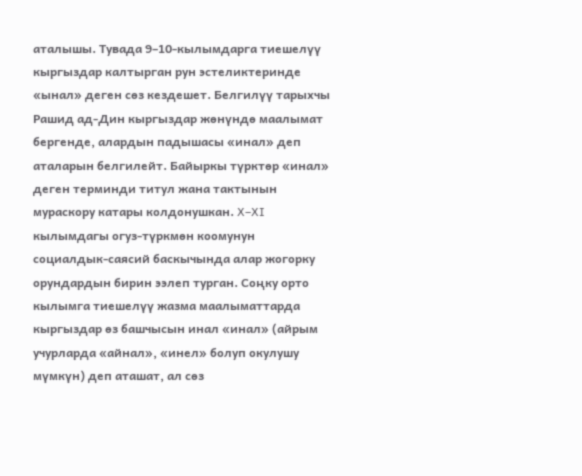аталышы. Тувада 9–10-кылымдарга тиешелүү кыргыздар калтырган рун эстеликтеринде «ынал» деген сөз кездешет. Белгилүү тарыхчы Рашид ад-Дин кыргыздар жөнүндө маалымат бергенде, алардын падышасы «инал» деп аталарын белгилейт. Байыркы түрктөр «инал» деген терминди титул жана тактынын мураскору катары колдонушкан. X–XI кылымдагы огуз-түркмөн коомунун социалдык-саясий баскычында алар жогорку орундардын бирин ээлеп турган. Соңку орто кылымга тиешелүү жазма маалыматтарда кыргыздар өз башчысын инал «инал» (айрым учурларда «айнал», «инел» болуп окулушу мүмкүн) деп аташат, ал сөз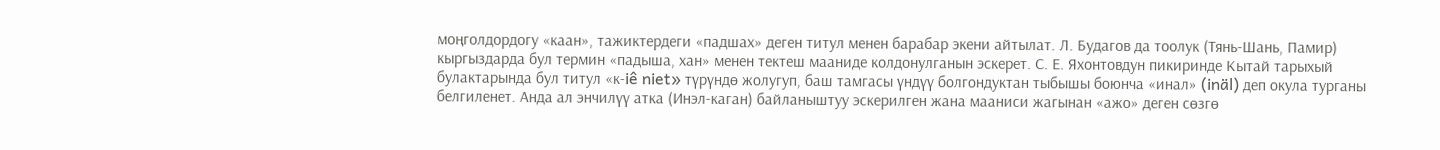моңголдордогу «каан», тажиктердеги «падшах» деген титул менен барабар экени айтылат. Л. Будагов да тоолук (Тянь-Шань, Памир) кыргыздарда бул термин «падыша, хан» менен тектеш мааниде колдонулганын эскерет. С. Е. Яхонтовдун пикиринде Кытай тарыхый булактарында бул титул «к-iê niet» түрүндө жолугуп, баш тамгасы үндүү болгондуктан тыбышы боюнча «инал» (inäl) деп окула турганы белгиленет. Анда ал энчилүү атка (Инэл-каган) байланыштуу эскерилген жана мааниси жагынан «ажо» деген сөзгө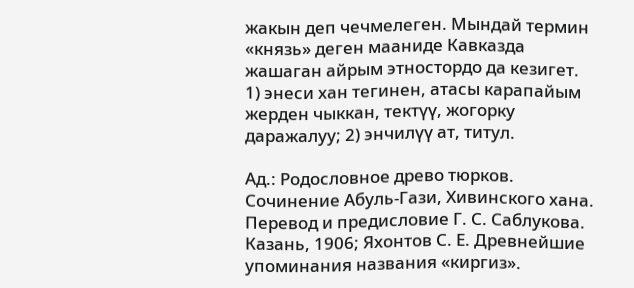жакын деп чечмелеген. Мындай термин «князь» деген мааниде Кавказда жашаган айрым этностордо да кезигет. 1) энеси хан тегинен, атасы карапайым жерден чыккан, тектүү, жогорку даражалуу; 2) энчилүү ат, титул.

Ад.: Родословное древо тюрков. Сочинение Абуль-Гази, Хивинского хана. Перевод и предисловие Г. С. Саблукова. Казань, 1906; Яхонтов С. Е. Древнейшие упоминания названия «киргиз».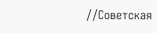//Советская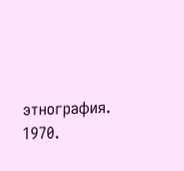этнография. 1970.